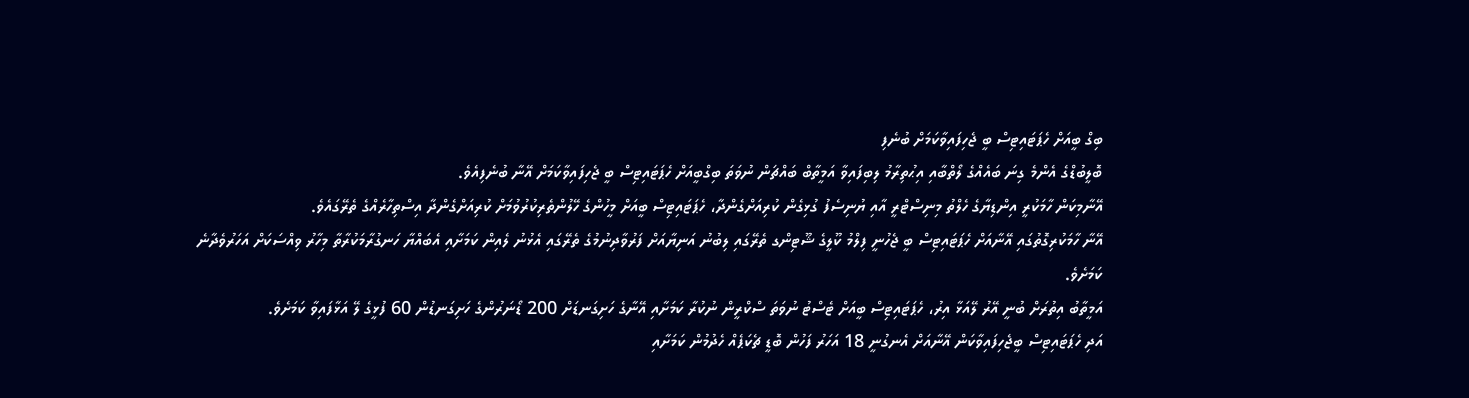ބިގް ބީއަށް ހެޕަޓައިޓިސް ބީ ޖެހިފައިވާކަމަށް ބުނެފި
ބޮލީބުޑްގެ އެންމެ ގިނަ ބައެއްގެ ލޯތްބާއި އިޙުތިރާމު ލިބިފައިވާ އަމީތާބް ބައްޗަން ނުވަތަ ބިގްބީއަށް ހެޕަޓައިޓިސް ބީ ޖެހިފައިވާކަމަށް އޭނާ ބުނެފިއެވެ.
އޭނާމިކަން ހާމަކުރީ އިންޑިޔާގެ ހެލްތު މިނިސްޓްރީ އާއި ޔުނިސެފު ގުޅިގެން ކުރިއަށްގެންދާ، ހެޕަޓައިޓިސް ބީއަށް މީހުންގެ ހޭލުންތެރިކުރުވުމަށް ކުރިއަށްގެންދާ އިސްތިހާރެއްގެ ތެރޭގައެވެ.
އޭނާ ހާމަކުރިގޮތުގައި އޭނާއަށް ހެޕަޓައިޓިސް ބީ ޖެހުނީ ފިލްމު ކޫލީގެ ޝޫޓިންގ ތެރޭގައި ލިބުނު އަނިޔާއަށް ފަރުވާދިނުމުގެ ތެރޭގައި އެޅުނު ލެއިން ކަމަށާއި އެބައްޔާ ހަނގުރާމަކުރާތާ މިހާރު ވިއްސަކަށް އަހަރުވެދާނެ ކަމަށެވެ.
އަމީތާބު އިތުރަށް ބުނީ އޭރު ލޭއަޅާ އިރު، ހެޕަޓައިޓިސް ބީއަށް ޓެސްޓު ނުވަތަ ސްކްރީން ނުކުރާ ކަމަށާއި އޭނާގެ ހަށިގަނޑަށް 200 ޑޯނަރުންގެ ހަށިގަނޑުން 60 ފުޅީގެ ލޭ އަޅާފައިވާ ކަމަށެވެ.
އަދި ހެޕަޓައިޓިސް ބީޖެހިފައިވާކަން އޭނާއަށް އެނގުނީ 18 އަހަރު ފަހުން ބޮޑީ ޗެކަޕެއް ހެދުމުން ކަމަށާއި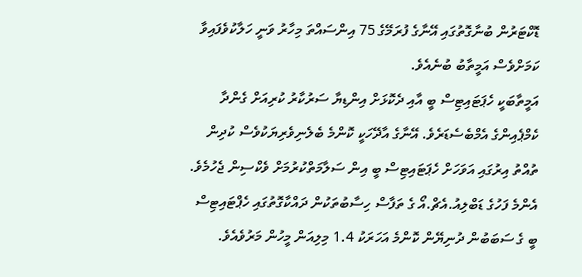ޑޮކްޓަރުން ބުނާގޮތުގައި އޭނާގެ ފުރަމޭގެ 75 އިންސައްތަ މިހާރު ވަނީ ހަލާކުވެފައިވާ ކަމަށްވެސް އަމީތާބު ބުނެއެވެ.
އަމީތާބަކީ ހެޕަޓައިޓިސް ބީ އާއި ދެކޮޅަށް އިންޑިޔާ ސަރުކާރު ކުރިއަށް ގެންދާ ކެމްޕެއިންގެ އެމްބެސެޑަރެވެ. އޭނާގެ އާދޭހަކީ ކޮންމެ ބެލެނިވެރިޔަކުވެސް ކުދިން ތުއްތު އިރުގައި އަވަހަށް ހެޕަޓައިޓިސް ބީ އިން ސަލާމަތްކުރުމަށް ވެކްސިން ޖެހުމެވެ.
އެންމެ ފަހުގެ ޑަބްލިއު.އެޗް.އޯ ގެ ތަފާސް ހިސާބުތަކުން ދައްކާގޮތުގައި ހެޕްޓައިޓިސް ބީ ގެ ސަބަބުން ދުނިޔޭން ކޮންމެ އަހަރަކު 1.4 މިލިއަން މީހުން މަރުވެއެވެ.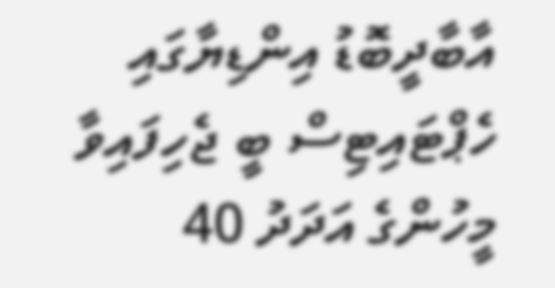އާބާދީބޮޑު އިންޑިޔާގައި ހެޕްޓައިޓިސް ބީ ޖެހިފައިވާ މީހުންގެ އަދަދު 40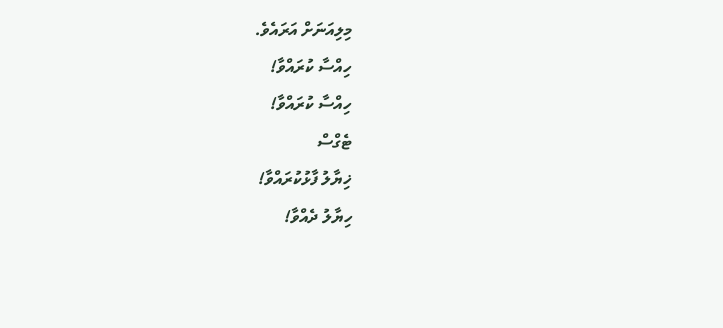މިލިއަނަށް އަރައެވެ.
ހިއްސާ ކުރައްވާ!
ހިއްސާ ކުރައްވާ!
ޓެގްސް
ޚިޔާލު ފާޅުކުރައްވާ!
ހިޔާލު ދެއްވާ!